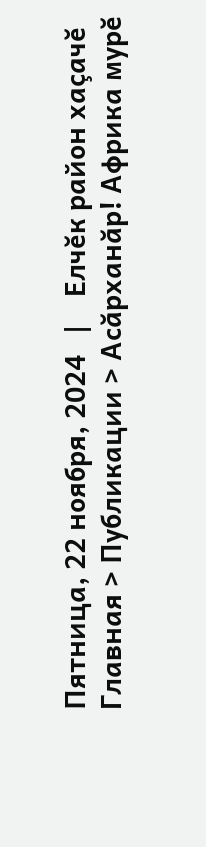Пятница, 22 ноября, 2024   |    Елчĕк район хаçачĕ
Главная > Публикации > Асăрханăр! Африка мурĕ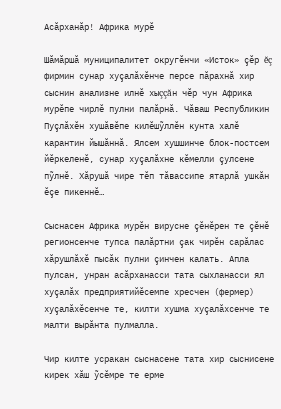Асăрханăр! Африка мурĕ

Шăмăршă муниципалитет округĕнчи «Исток» çĕр ĕç фирмин сунар хуçалăхĕнче персе пăрахнă хир сыснин анализне илнĕ хыççăн чĕр чун Африка мурĕпе чирлĕ пулни палăрнă. Чăваш Республикин Пуçлăхĕн хушăвĕпе килĕшỹллĕн кунта халĕ карантин йышăннă. Ялсем хушшинче блок-постсем йĕркеленĕ, сунар хуçалăхне кĕмелли çулсене пỹлнĕ. Хăрушă чире тĕп тăвассипе ятарлă ушкăн ĕçе пикеннĕ…

Сыснасен Африка мурĕн вирусне çĕнĕрен те çĕнĕ регионсенче тупса палăртни çак чирĕн сарăлас хăрушлăхĕ пысăк пулни çинчен калать. Апла пулсан, унран асăрханасси тата сыхланасси ял хуçалăх предприятийĕсемпе хресчен (фермер) хуçалăхĕсенче те, килти хушма хуçалăхсенче те малти вырăнта пулмалла.

Чир килте усракан сыснасене тата хир сыснисене кирек хăш ỹсĕмре те ерме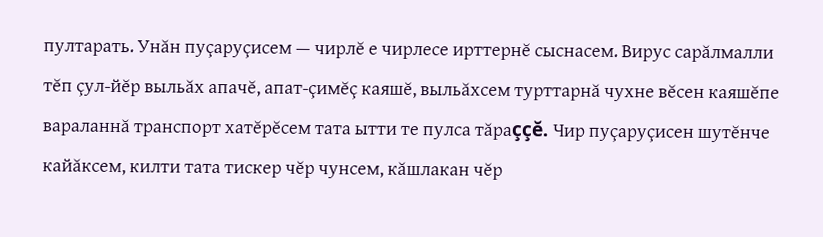пултарать. Унăн пуçаруçисем — чирлĕ е чирлесе ирттернĕ сыснасем. Вирус сарăлмалли тĕп çул-йĕр выльăх апачĕ, апат-çимĕç каяшĕ, выльăхсем турттарнă чухне вĕсен каяшĕпе вараланнă транспорт хатĕрĕсем тата ытти те пулса тăраççĕ. Чир пуçаруçисен шутĕнче кайăксем, килти тата тискер чĕр чунсем, кăшлакан чĕр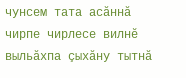чунсем тата асăннă чирпе чирлесе вилнĕ выльăхпа çыхăну тытнă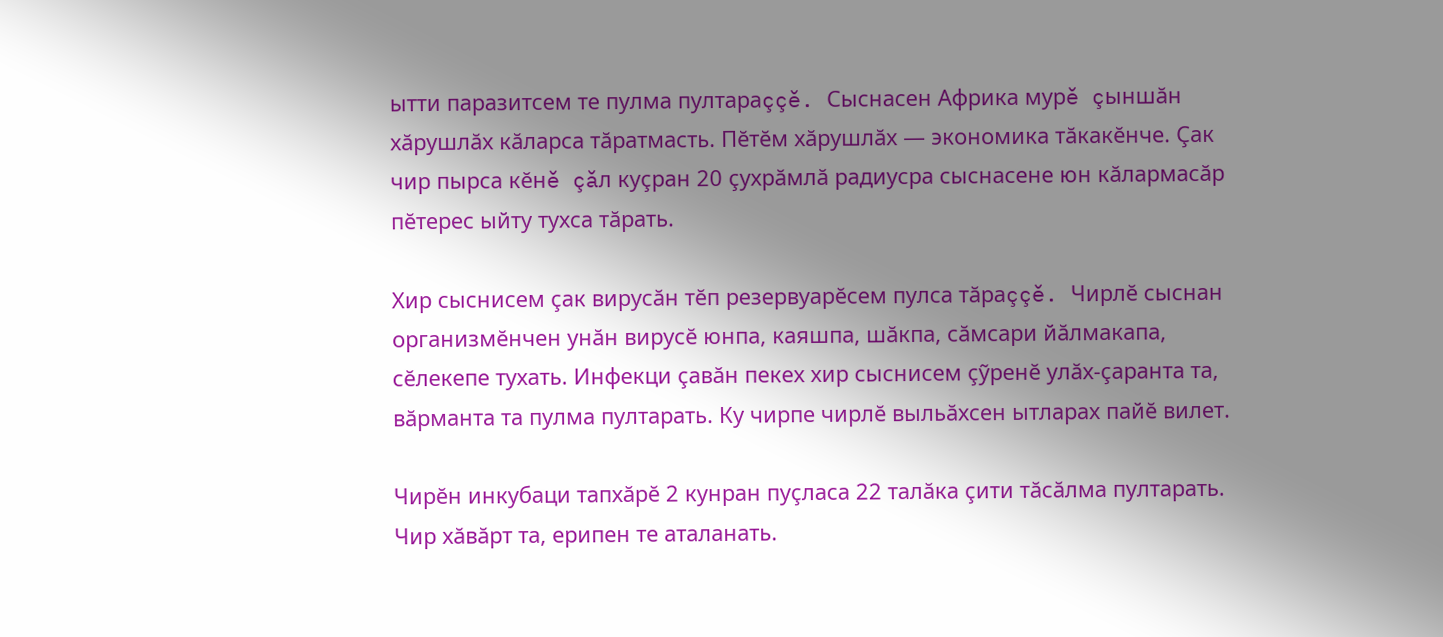ытти паразитсем те пулма пултараççĕ. Сыснасен Африка мурĕ çыншăн хăрушлăх кăларса тăратмасть. Пĕтĕм хăрушлăх — экономика тăкакĕнче. Çак чир пырса кĕнĕ çăл куçран 20 çухрăмлă радиусра сыснасене юн кăлармасăр пĕтерес ыйту тухса тăрать.

Хир сыснисем çак вирусăн тĕп резервуарĕсем пулса тăраççĕ. Чирлĕ сыснан организмĕнчен унăн вирусĕ юнпа, каяшпа, шăкпа, сăмсари йăлмакапа, сĕлекепе тухать. Инфекци çавăн пекех хир сыснисем çỹренĕ улăх-çаранта та, вăрманта та пулма пултарать. Ку чирпе чирлĕ выльăхсен ытларах пайĕ вилет.

Чирĕн инкубаци тапхăрĕ 2 кунран пуçласа 22 талăка çити тăсăлма пултарать. Чир хăвăрт та, ерипен те аталанать.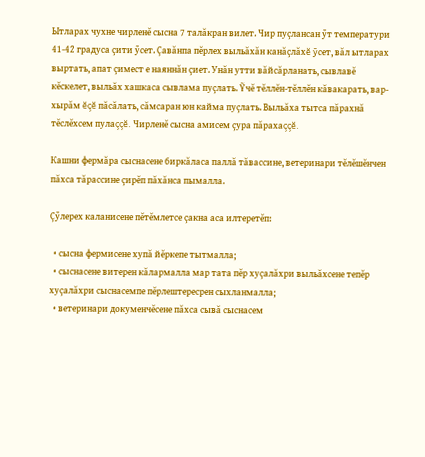Ытларах чухне чирленĕ сысна 7 талăкран вилет. Чир пуçлансан ỹт температури 41-42 градуса çити ỹсет. Çавăнпа пĕрлех выльăхăн канăçлăхĕ ỹсет, вăл ытларах выртать, апат çимест е наяннăн çиет. Унăн утти вăйсăрланать, сывлавĕ кĕскелет, выльăх хашкаса сывлама пуçлать. Ỹчĕ тĕллĕн-тĕллĕн кăвакарать, вар-хырăм ĕçĕ пăсăлать, сăмсаран юн кайма пуçлать. Выльăха тытса пăрахнă тĕслĕхсем пулаççĕ. Чирленĕ сысна амисем çура пăрахаççĕ.

Кашни фермăра сыснасене биркăласа паллă тăвассине, ветеринари тĕлĕшĕнчен пăхса тăрассине çирĕп пăхăнса пымалла.

Çỹлерех каланисене пĕтĕмлетсе çакна аса илтеретĕп:

  • сысна фермисене хупă йĕркепе тытмалла;
  • сыснасене витерен кăлармалла мар тата пĕр хуçалăхри выльăхсене тепĕр хуçалăхри сыснасемпе пĕрлештересрен сыхланмалла;
  • ветеринари докуменчĕсене пăхса сывă сыснасем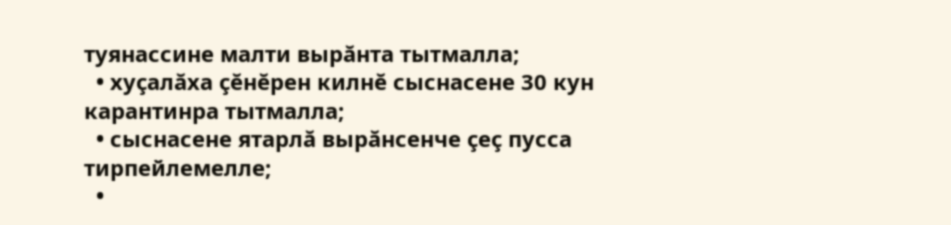туянассине малти вырăнта тытмалла;
  • хуçалăха çĕнĕрен килнĕ сыснасене 30 кун карантинра тытмалла;
  • сыснасене ятарлă вырăнсенче çеç пусса тирпейлемелле;
  •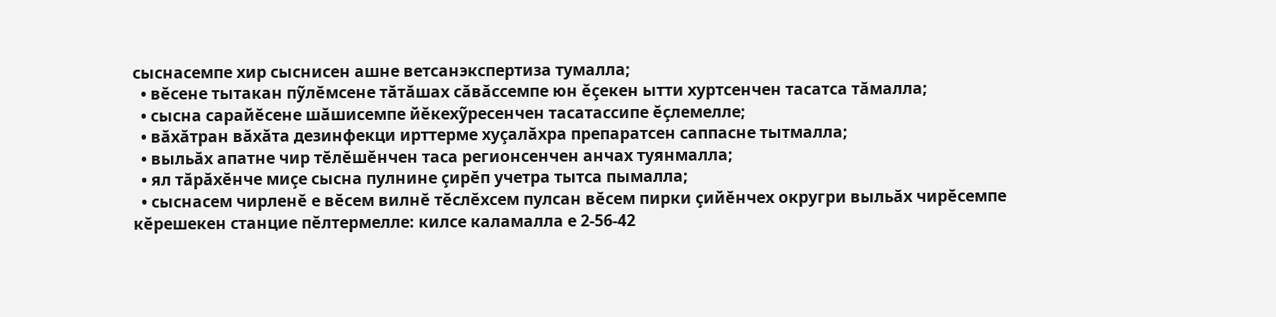сыснасемпе хир сыснисен ашне ветсанэкспертиза тумалла;
  • вĕсене тытакан пỹлĕмсене тăтăшах сăвăссемпе юн ĕçекен ытти хуртсенчен тасатса тăмалла;
  • сысна сарайĕсене шăшисемпе йĕкехỹресенчен тасатассипе ĕçлемелле;
  • вăхăтран вăхăта дезинфекци ирттерме хуçалăхра препаратсен саппасне тытмалла;
  • выльăх апатне чир тĕлĕшĕнчен таса регионсенчен анчах туянмалла;
  • ял тăрăхĕнче миçе сысна пулнине çирĕп учетра тытса пымалла;
  • сыснасем чирленĕ е вĕсем вилнĕ тĕслĕхсем пулсан вĕсем пирки çийĕнчех округри выльăх чирĕсемпе кĕрешекен станцие пĕлтермелле: килсе каламалла е 2-56-42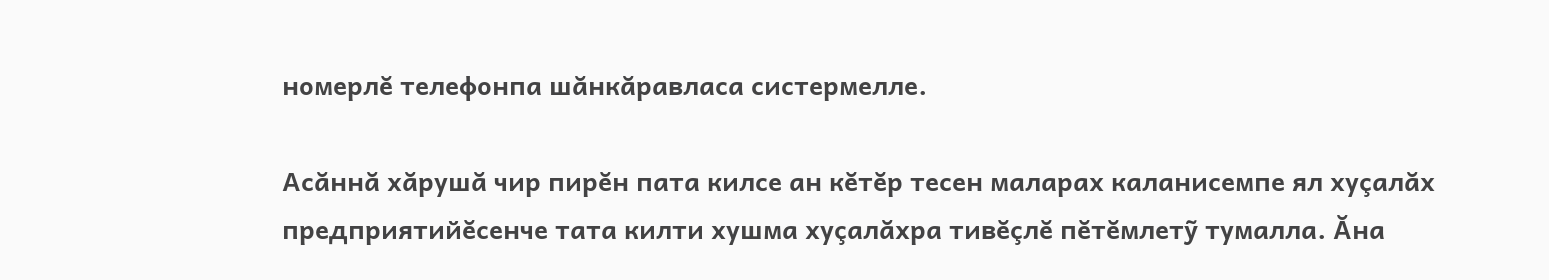номерлĕ телефонпа шăнкăравласа систермелле.

Асăннă хăрушă чир пирĕн пата килсе ан кĕтĕр тесен маларах каланисемпе ял хуçалăх предприятийĕсенче тата килти хушма хуçалăхра тивĕçлĕ пĕтĕмлетỹ тумалла. Ăна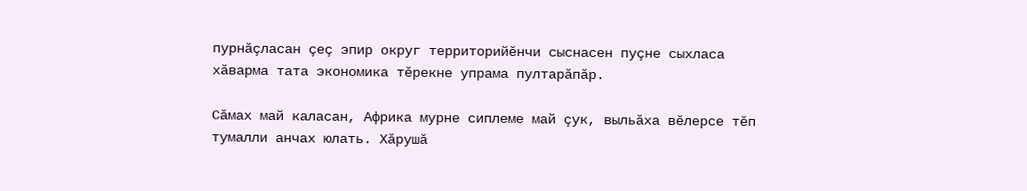пурнăçласан çеç эпир округ территорийĕнчи сыснасен пуçне сыхласа хăварма тата экономика тĕрекне упрама пултарăпăр.

Сăмах май каласан, Африка мурне сиплеме май çук, выльăха вĕлерсе тĕп тумалли анчах юлать. Хăрушă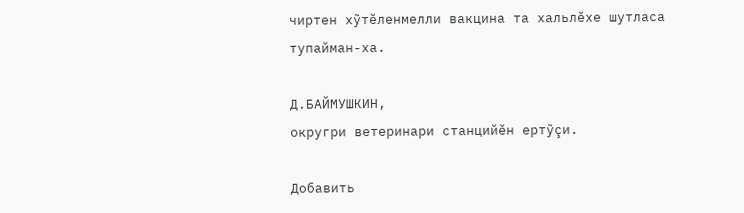чиртен хỹтĕленмелли вакцина та хальлĕхе шутласа тупайман-ха.

Д.БАЙМУШКИН,
округри ветеринари станцийĕн ертỹçи.

Добавить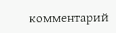комментарий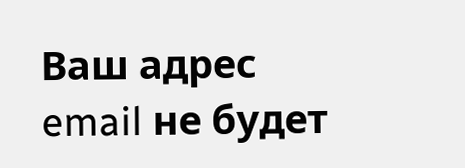Ваш адрес email не будет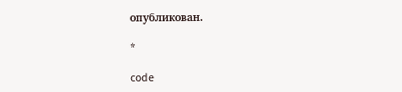опубликован.

*

code